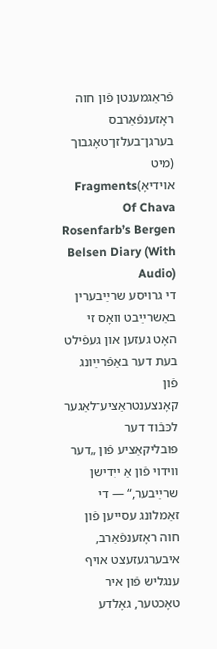פֿראַגמענטן פֿון חוה ראָזענפֿאַרבס בערגן־בעלזן־טאָגבוך (מיט אוידיאָ)Fragments Of Chava Rosenfarb’s Bergen Belsen Diary (With Audio)
די גרויסע שרײַבערין באַשרײַבט וואָס זי האָט געזען און געפֿילט בעת דער באַפֿרײַונג פֿון קאָנצענטראַציע־לאַגער
לכּבֿוד דער פּובליקאַציע פֿון „דער װידוי פֿון אַ ייִדישן שרײַבער,“ — די זאַמלונג עסייען פֿון חוה ראָזענפֿאַרב, איבערגעזעצט אויף ענגליש פֿון איר טאָכטער, גאָלדע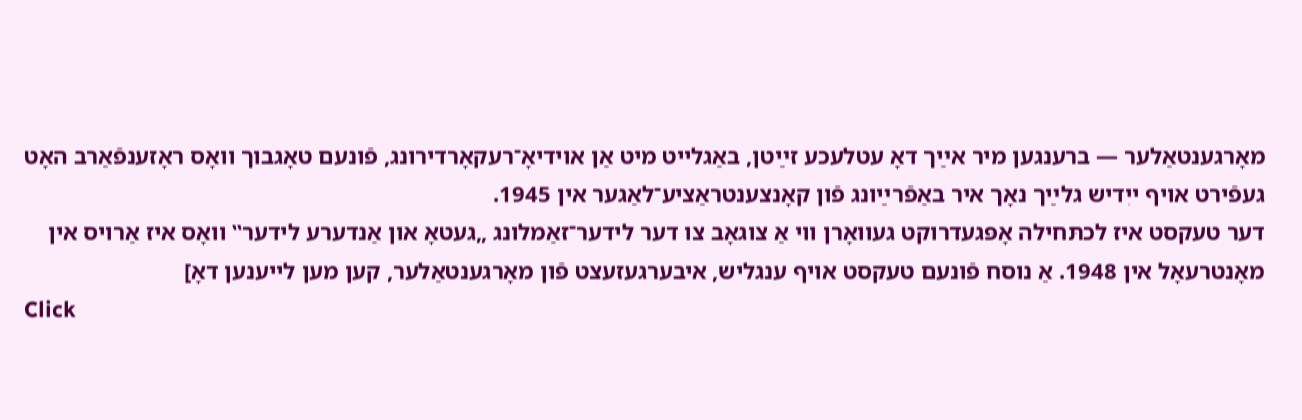מאָרגענטאַלער — ברענגען מיר אײַך דאָ עטלעכע זײַטן, באַגלייט מיט אַן אוידיאָ־רעקאָרדירונג, פֿונעם טאָגבוך וואָס ראָזענפֿאַרב האָט געפֿירט אויף ייִדיש גלײַך נאָך איר באַפֿרײַונג פֿון קאָנצענטראַציע־לאַגער אין 1945.
דער טעקסט איז לכתּחילה אָפּגעדרוקט געוואָרן ווי אַ צוגאָב צו דער לידער־זאַמלונג „געטאָ און אַנדערע לידער‟ וואָס איז אַרויס אין מאָנטרעאָל אין 1948. אַ נוסח פֿונעם טעקסט אויף ענגליש, איבערגעזעצט פֿון מאָרגענטאַלער, קען מען לייענען דאָ]
Click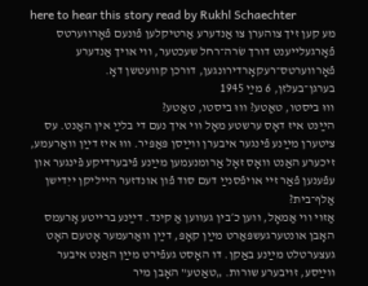here to hear this story read by Rukhl Schaechter
מע קען זיך צוהערן צו אַנדערע אַרטיקלען פֿונעם פֿאָרווערטס פֿאָרגעלייענט דורך שׂרה־רחל שעכטער, ווי אויך אַנדערע פֿאָרווערטס־רעקאָרדירונגען, דורכן קוועטשן דאָ.
בערגן־בעלזן, 6 מײַ 1945
וווּ ביסטו, טאַטע? וווּ ביסטו, טאַטע?
הײַנט איז דאָס ערשטע מאָל ווי איך נעם די בלײַ אין האַנט. עס ציטערן מײַנע פֿינגער איבערן ווײַסן פּאַפּיר. וווּ איז דײַן וואַרעמע, זיכערע האַנט וואָס זאָל אַרומנעמען מײַנע פֿיבערדיקע פֿינגער און עפֿענען פֿאַר זײ אויפֿסנײַ דעם סוד פֿון אונדזער הייליקן ייִדישן אַלף־בית?
אַזוי ווי אַמאָל, ווען כ׳בין געווען אַ קינד. דײַנע ברייטע אָרעמס האָבן אונטערגעשפּאַרט מײַן קאָפּ, דײַן וואַרעמער אָטעם האָט געצערטלט מײַנע באַקן. דו האָסט געפֿירט מײַן האַנט איבער ווײַסע, זויבערע שורות. „טאַטע‟ האָבן מיר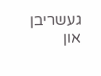געשריבן און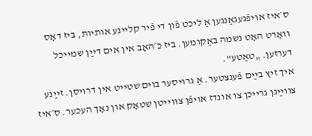ס׳איז אויפֿגעגאַנגען אַ ליכט פֿון די פֿיר קליינע אותיות, ביז דאָס וואָרט האָט נשמה באַקומען. ביז כ׳האָב אין אים דײַן שמייכל דערזען. „טאַטע‟.
איך זיץ בײַם פֿענצטער. אַ גרויסער בוים שטייט אין דרויסן. זײַנע צווײַגן גרייכן צו אונדז אויפֿן צווייטן שטאָק און נאָך העכער. ס׳איז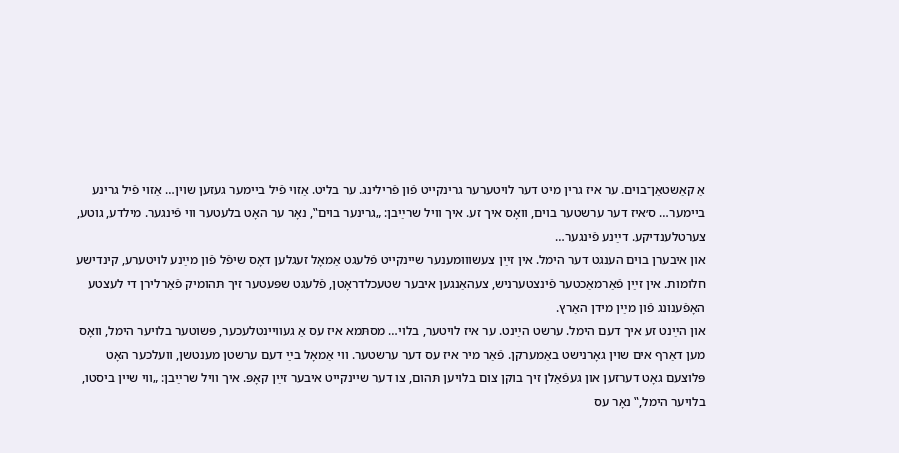אַ קאַשטאַן־בוים. ער איז גרין מיט דער לויטערער גרינקייט פֿון פֿרילינג. ער בליט. אַזוי פֿיל ביימער געזען שוין… אַזוי פֿיל גרינע ביימער… ס׳איז דער ערשטער בוים, וואָס איך זע. איך וויל שרײַבן: „גרינער בוים‟, נאָר ער האָט בלעטער ווי פֿינגער. מילדע, גוטע, צערטלענדיקע. דײַנע פֿינגער…
און איבערן בוים הענגט דער הימל. אין זײַן צעשוווּמענער שיינקייט פֿלעגט אַמאָל זעגלען דאָס שיפֿל פֿון מײַנע לויטערע, קינדישע חלומות. אין זײַן פֿאַרמאַכטער פֿינצטערניש, צעהאַנגען איבער שטעכלדראָטן, פֿלעגט שפּעטער זיך תּהומיק פֿאַרלירן די לעצטע האָפֿענונג פֿון מײַן מידן האַרץ.
און הײַנט זע איך דעם הימל. ערשט הײַנט. ער איז לויטער, בלוי… מסתּמא איז עס אַ געוויינטלעכער, פּשוטער בלויער הימל, וואָס מען דאַרף אים שוין גאָרנישט באַמערקן. פֿאַר מיר איז עס דער ערשטער. ווי אַמאָל בײַ דעם ערשטן מענטשן, וועלכער האָט פּלוצעם גאָט דערזען און געפֿאַלן זיך בוקן צום בלויען תּהום, צו דער שיינקייט איבער זײַן קאָפּ. איך וויל שרײַבן: „ווי שיין ביסטו, בלויער הימל,‟ נאָר עס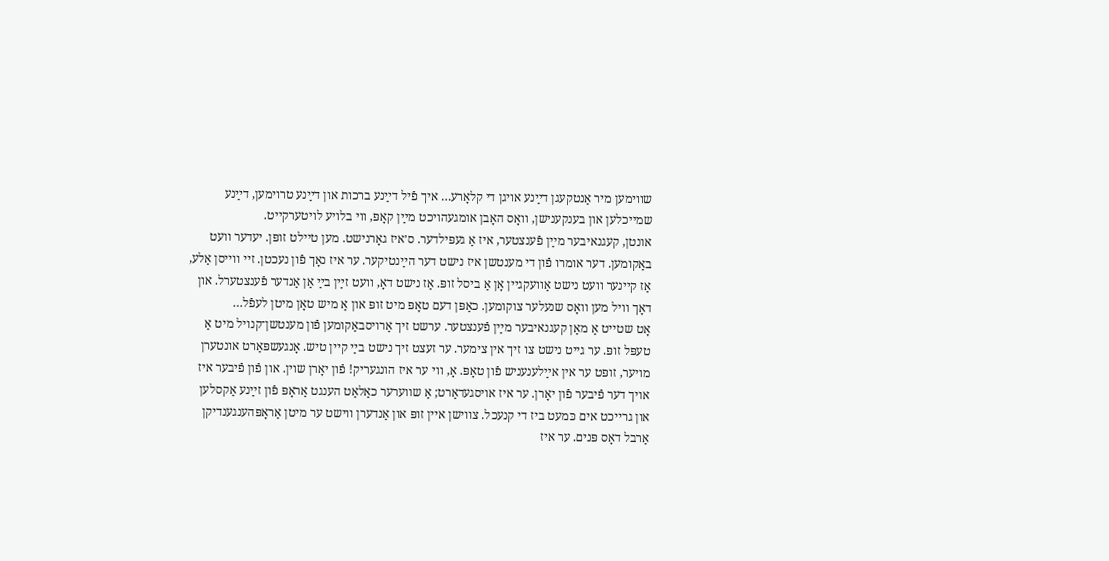שווימען מיר אַנטקעגן דײַנע אויגן די קלאָרע… איך פֿיל דײַנע ברכות און דײַנע טרוימען, דײַנע שמייכלען און בענקענישן, וואָס האָבן אומגעהויכט מײַן קאָפּ, ווי בלויע לויטערקייט.
אונטן, קעגנאיבער מײַן פֿענצטער, איז אַ געפּילדער. ס׳איז גאָרנישט. מען טיילט זופּן. יעדער וועט באַקומען. דער אומרו פֿון די מענטשן איז נישט דער הײַנטיקער. ער איז נאָך פֿון נעכטן. זיי ווייסן אַלע, אַז קיינער וועט נישט אַוועקגיין אָן אַ ביסל זופּ. אַז נישט דאָ, וועט זײַן בײַ אַן אַנדער פֿענצטערל. און דאָך וויל מען וואָס שנעלער צוקומען. כאַפּן דעם טאָפּ מיט זופּ און אַ מיש טאָן מיטן לעפֿל…
אָט שטייט אַ מאַן קעגנאיבער מײַן פֿענצטער. ערשט זיך אַרויסבאַקומען פֿון מענטשן־קנויל מיט אַ טעפּל זופּ. ער גייט נישט צו זיך אין צימער. ער זעצט זיך נישט בײַ קיין טיש. אָנגעשפּאַרט אונטערן מויער, זופּט ער אין אײַלענעניש פֿון טאָפּ. אָ, ווי ער איז הונגעריק! פֿון יאָרן שוין. און פֿון פֿיבער איז אויך דער פֿיבער פֿון יאָרן. ער איז אויסגעדאַרט; אַ שווערער כאַלאַט הענגט אַראָפּ פֿון זײַנע אַקסלען און גרייכט אים כּמעט ביז די קנעכל. צווישן איין זופּ און אַנדערן ווישט ער מיטן אַראָפּהענגענדיקן אַרבל דאָס פּנים. ער איז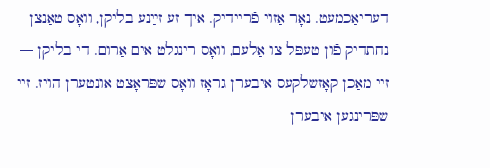דעריאַכמעט. נאָר אַזוי פֿריידיק. איך זע זײַנע בליקן, וואָס טאַנצן נחתדיק פֿון טעפּל צו אַלעם, וואָס רינגלט אים אַרום. די בליקן — זיי מאַכן קאָזשלקעס איבערן גראָז וואָס שפּראָצט אונטערן הויז. זיי שפּרינגען איבערן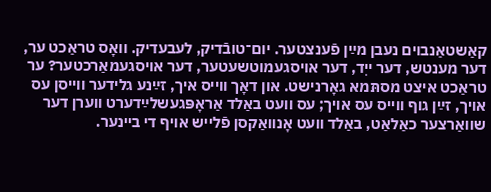קאַשטאַנבוים נעבן מײַן פֿענצטער. יום־טובֿדיק, לעבעדיק. וואָס טראַכט ער, דער מענטש, דער ייִד, דער אויסגעמוטשעטער, דער אויסגעמאַרכטער? ער טראַכט איצט מסתּמא גאָרנישט. און דאָך ווייס איך, זײַנע גלידער ווייסן עס אויך, זײַן גוף ווייס עס אויך; עס וועט באַלד אַראָפּגעשלײַדערט ווערן דער שוואַרצער כאַלאַט, באַלד וועט אָנוואַקסן פֿלייש אויף די ביינער.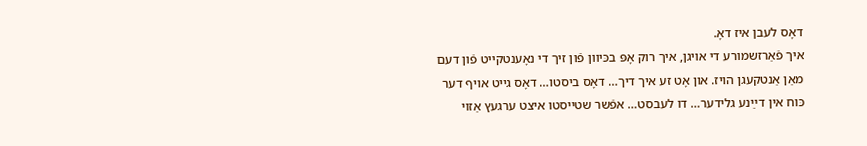דאָס לעבן איז דאָ.
איך פֿאַרזשמורע די אויגן, איך רוק אָפּ בכּיוון פֿון זיך די נאָענטקייט פֿון דעם מאַן אַנטקעגן הויז. און אָט זע איך דיך… דאָס ביסטו… דאָס גייט אויף דער כּוח אין דײַנע גלידער… דו לעבסט… אפֿשר שטייסטו איצט ערגעץ אַזוי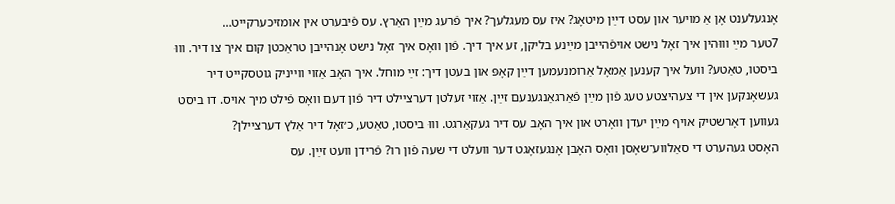אָנגעלענט אָן אַ מויער און עסט דײַן מיטאָג? איז עס מעגלעך? איך פֿרעג מײַן האַרץ. עס פֿיבערט אין אומזיכערקייט…
7טער מײַ וווּהין איך זאָל נישט אויפֿהייבן מײַנע בליקן, זע איך דיך. פֿון וואָס איך זאָל נישט אָנהייבן טראַכטן קום איך צו דיר. וווּ ביסטו, טאַטע? וועל איך קענען אַמאָל אַרומנעמען דײַן קאָפּ און בעטן דיך: זײַ מוחל. איך האָב אַזוי ווייניק גוטסקייט דיר געשאָנקען אין די צעהיצטע טעג פֿון מײַן פֿאַרגאַנגענעם זײַן. אַזוי זעלטן דערציילט דיר פֿון דעם וואָס פֿילט מיך אויס. דו ביסט געווען דאָרשטיק אויף מײַן יעדן וואָרט און איך האָב עס דיר געקאַרגט. וווּ ביסטו, טאַטע, כ׳זאָל דיר אַלץ דערציילן?
האָסט געהערט די סאַלווע־שאָסן וואָס האָבן אָנגעזאָגט דער וועלט די שעה פֿון רו? פֿרידן וועט זײַן. עס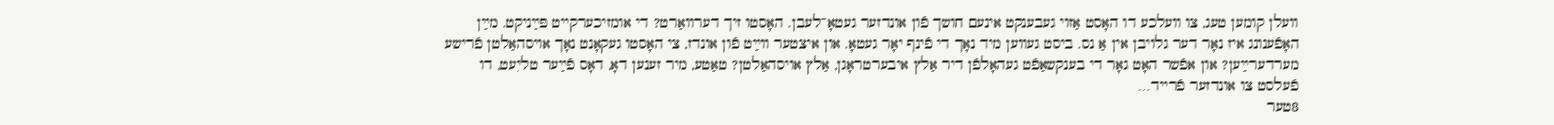וועלן קומען טעג, צו וועלכע דו האָסט אַזוי געבענקט אינעם חושך פֿון אונדזער געטאָ־לעבן. האָסטו זיך דערוואַרט? די אומזיכערקייט פּײַניקט. מײַן האָפֿענונג איז נאָר דער גלויבן אין אַ נס. ביסט געווען מיד נאָך די פֿינף יאָר געטאָ. און איצטער ווײַט פֿון אונדז, צי האָסטו געקאָנט נאָך אויסהאַלטן פֿרישע מערדערײַען? און אפֿשר האָט גאָר די בענקשאַפֿט געהאָלפֿן דיר אַלץ איבערטראָגן, אַלץ אויסהאַלטן? טאַטע, מיר זענען דאָ, דאָס פֿײַער טליִעט, דו פֿעלסט צו אונדזער פֿרייד…
8טער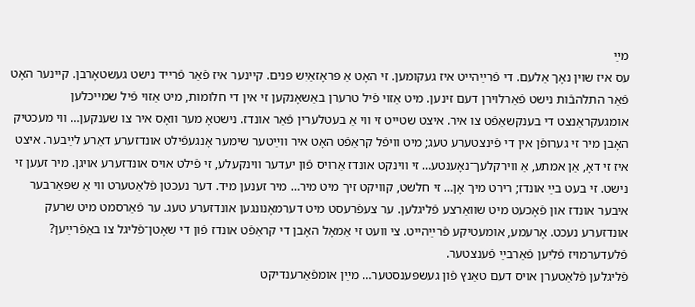מײַ
עס איז שוין נאָך אַלעם. די פֿרײַהייט איז געקומען. זי האָט אַ פּראָזאַיִש פּנים. קיינער איז פֿאַר פֿרייד נישט געשטאָרבן. קיינער האָט פֿאַר התלהבֿות נישט פֿאַרלוירן דעם זינען. מיט אַזוי פֿיל טרערן באַשאָנקען זי אין די חלומות, מיט אַזוי פֿיל שמייכלען אומגעקראַנצט די בענקשאַפֿט צו איר. איצט שטייט זי ווי אַ בעטלערין פֿאַר אונדז. נישטאָ מער וואָס איר צו שענקען… ווי מעכטיק האָבן מיר זי גערופֿן אין די פֿינצטערע טעג; מיט וויפֿל קראַפֿט האָט איר ווײַטער שימער אָנגעפֿילט אונדזערע דאַרע לײַבער. איצט איז זי דאָ, אַן אמתע, אַ ווירקלעך־נאָענטע… זי ווינקט אונדז אַרויס פֿון יעדער ווינקעלע, זי פֿילט אויס אונדזערע אויגן. מיר זעען זי נישט. זי בעט בײַ אונדז; רירט מיך אָן… זי חלשט, קוויקט זיך מיט מיר… מיר זענען מיד. דער נעכטן פֿלאַטערט ווי אַ שפּאַרבער איבער אונדז און פֿאָכעט מיט שוואַרצע פֿליגלען. ער צעפֿרעסט מיט דערמאָנונגען אונדזערע טעג. ער פֿאַרסמט מיט שרעק אונדזערע נעכט. אָרעמע, אומעטיקע פֿרײַהייט. צי וועט זי אַמאָל האָבן די קראַפֿט אונדז פֿון די שאָטן־פֿליגל צו באַפֿרײַען?
פֿלעדערמויז פֿליִען פֿאַרבײַ פֿענצטער.
פֿליגלען פֿלאַטערן אויס דעם טאַנץ פֿון געשפּענסטער… מײַן אומפֿאַרענדיקט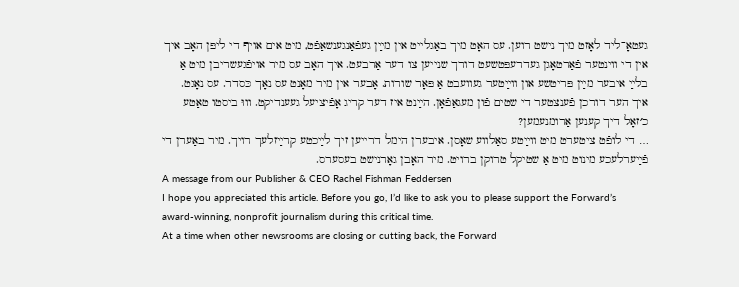געטאָ־ליד לאָזט מיך נישט רוען. עס האָט מיך באַגלייט אין מײַן געפֿאַנגענשאַפֿט, מיט אים אויף די ליפּן האָב איך אין די ווינטער פֿאַרטאָגן געדרעפּטשעט דורך שנייען צו דער אַרבעט. איך האָב עס מיר אויפֿגעשריבן מיט אַ בלײַ איבער מײַן פּריטשע און ווײַטער געוועבט אַ פּאָר שורות. אָבער אין מיר מאָנט עס נאָך כּסדר. עס נאָגט.
איך הער דורכן פֿענצטער די שטים פֿון מעגאַפֿאָן. הײַנט איז דער קריג אָפֿיציעל געענדיקט. וווּ ביסטו טאַטע כ׳זאָל דיך קענען אַרומנעמען?
… די לופֿט ציטערט מיט ווײַטע סאַלווע שאָסן. איבערן הימל דרייען זיך לײַכטע קרײַזלעך רויך. מיר באַערן די פֿײַערלעכע מינוט מיט אַ שטיקל טרוקן ברויט. מיר האָבן גאָרנישט בעסערס.
A message from our Publisher & CEO Rachel Fishman Feddersen
I hope you appreciated this article. Before you go, I’d like to ask you to please support the Forward’s award-winning, nonprofit journalism during this critical time.
At a time when other newsrooms are closing or cutting back, the Forward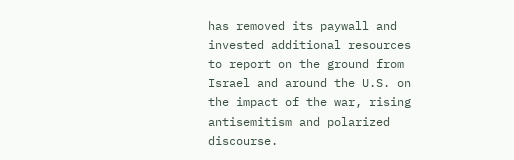has removed its paywall and invested additional resources to report on the ground from Israel and around the U.S. on the impact of the war, rising antisemitism and polarized discourse.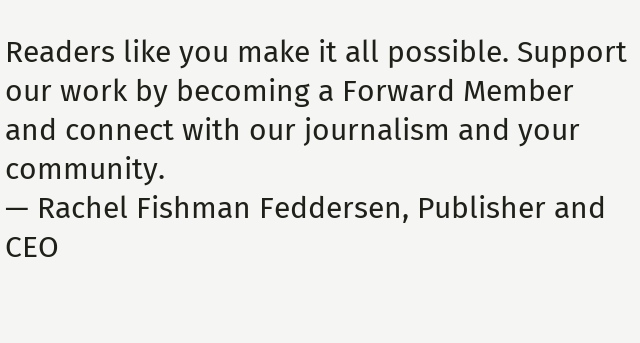Readers like you make it all possible. Support our work by becoming a Forward Member and connect with our journalism and your community.
— Rachel Fishman Feddersen, Publisher and CEO